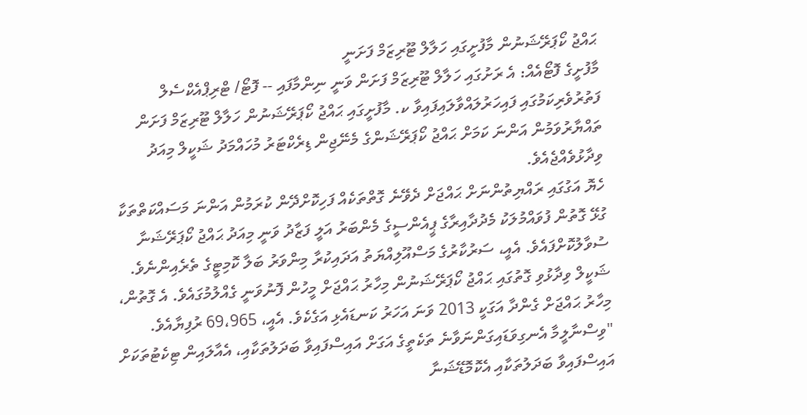ޙައްޖު ކޯޕަރޭޝަނުން މާފުށީގައި ހަލާލް ޓޫރިޒަމް ފަށަނީ
މާފުށީގެ ފޮޓޯއެއް: އެ ރަށުގައި ހަލާލް ޓޫރިޒަމް ފަށަން ވަނީ ނިންމާފައި -- ފޮޓޯ/ ޓްރިޕްއެކްސެލް
ފަތުރުވެރިކަމުގައި ފައިހަރުލައްވާލައިފައިވާ ކ. މާފުށީގައި ޙައްޖު ކޯޕަރޭޝަނުން ހަލާލް ޓޫރިޒަމް ފަށަން ތައްޔާރުވަމުން އަންނަ ކަމަށް ޙައްޖު ކޯޕަރޭޝަންގެ މެނޭޖިން ޑިރެކްޓަރު މުހައްމަދު ޝަކީލް މިއަދު ވިދާޅުވެއްޖެއެވެ.
ހެޔޮ އަގުގައި ރައްޔިތުންނަށް ޙައްޖަށް ދެވޭނެ ގޮތްތަކެއް ފަހިކޮށްދޭން ކުރަމުން އަންނަ މަސައްކަތްތަކާ ގުޅޭ ގޮތުން ފުވައްމުލަކު މެދުދާއިރާގެ ޕީއެންސީގެ މެންބަރު އަލީ ފަޒާދު ވަނީ މިއަދު ޙައްޖު ކޯޕަރޭޝަނާ ސުވާލުކޮށްފައެވެ. އެއީ، ސަރުކާރުގެ މަސްއޫލިއްޔަތު އަދައިކުރާ މިންވަރު ބަލާ ކޮމިޓީގެ ތެރެއިންނެވެ.
ޝަކީލް ވިދާޅުވި ގޮތުގައި ޙައްޖު ކޯޕަރޭޝަނުން މިހާރު ޙައްޖަށް މީހުން ފޮނުވަނީ ގެއްލުމުގައެވެ. އެ ގޮތުން، މިހާރު ޙައްޖަށް ގެންދާ އަގަކީ 2013 ވަނަ އަހަރު ކަނޑައެޅި އަގެކެވެ. އެއީ، 69،965 ރުފިޔާއެވެ.
"ވިސްނާލީމާ އެނގިވަޑައިގަންނަވާނެ ތަކެތީގެ އަގަށް އައިސްފައިވާ ބަދަލުތަކާއި، އެއާލައިން ޓިކެޓުތަކަށް އައިސްފައިވާ ބަދަލުތަކާއި އެކޮމޮޑޭޝަނާ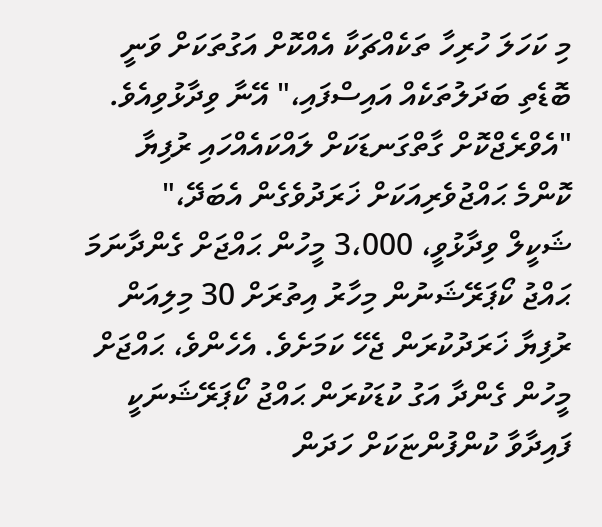މި ކަހަލަ ހުރިހާ ތަކެއްޗަކާ އެއްކޮށް އަގުތަކަށް ވަނީ ބޮޑެތި ބަދަލުތަކެއް އައިސްފައި،" އޭނާ ވިދާޅުވިއެވެ.
"އެވްރެޖްކޮށް ގާތްގަނޑަކަށް ލައްކައެއްހައި ރުފިޔާ ކޮންމެ ޙައްޖުވެރިއަކަށް ޚަރަދުވެގެން އެބަދޭ،"
ޝަކީލް ވިދާޅުވީ، 3،000 މީހުން ޙައްޖަށް ގެންދާނަމަ ޙައްޖު ކޯޕަރޭޝަނުން މިހާރު އިތުރަށް 30 މިލިއަން ރުފިޔާ ޚަރަދުކުރަން ޖެހޭ ކަމަށެވެ. އެހެންވެ، ޙައްޖަށް މީހުން ގެންދާ އަގު ކުޑަކުރަން ޙައްޖު ކޯޕަރޭޝަނަކީ ފައިދާވާ ކުންފުންޏަކަށް ހަދަން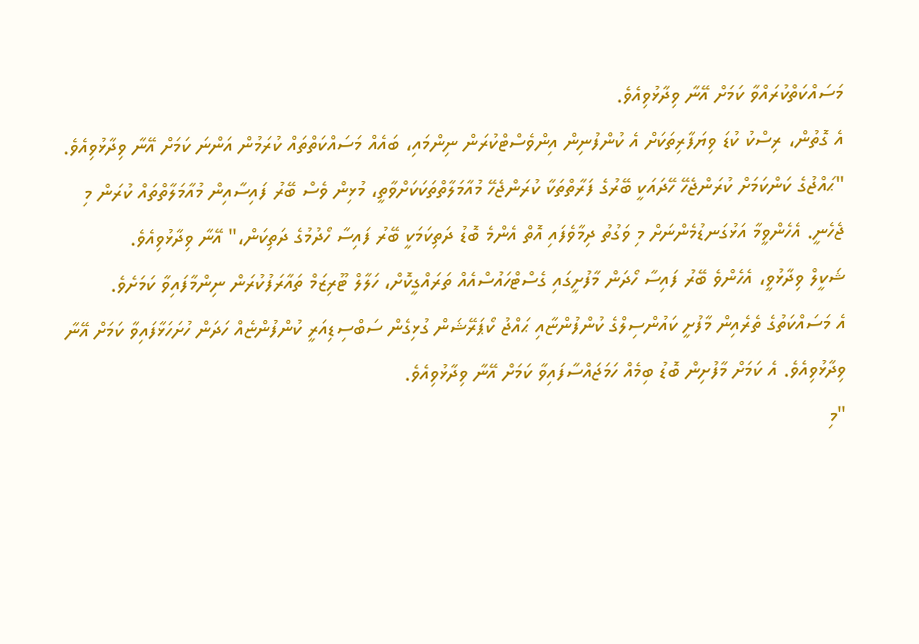މަސައްކަތްކުރައްވާ ކަމަށް އޭނާ ވިދާޅުވިއެވެ.
އެ ގޮތުން، ރިސްކު ކުޑަ ވިޔަފާރިތަކަށް އެ ކުންފުނިން އިންވެސްޓްކުރަން ނިންމައި، ބައެއް މަސައްކަތްތައް ކުރަމުން އަންނަ ކަމަށް އޭނާ ވިދާޅުވިއެވެ.
"ޙައްޖުގެ ކަންކަމަށް ކުރަންޖެހޭ ހޭދައަކީ ބޭރުގެ ފަރާތްތަކާ ކުރަންޖެހޭ މުއާމަލާތްތަކަކަށްވާތީ، މުޅިން ވެސް ބޭރު ފައިސާއިން މުއާމަލާތްތައް ކުރަން މި ޖެހެނީ. އެހެންވީމާ އަޅުގަނޑުމެންނަށް މި ވަގުތު ދިމާވެފައި އޮތް އެންމެ ބޮޑު ދަތިކަމަކީ ބޭރު ފައިސާ ހޯދުމުގެ ދަތިކަން،" އޭނާ ވިދާޅުވިއެވެ.
ޝަކީލް ވިދާޅުވީ، އެހެންވެ ބޭރު ފައިސާ ހޯދަން މާފުށީގައި ގެސްޓްހައުސްއެއް ތަރައްގީކޮށް، ހަލާލް ޓޫރިޒަމް ތައާރަފުކުރަން ނިންމާފައިވާ ކަމަށެވެ.
އެ މަސައްކަތުގެ ތެރެއިން މާފުށީ ކައުންސިލްގެ ކުންފުންޏާއި ޙައްޖު ކޯޕަރޭޝަން ގުޅިގެން ސަބްސިޑިއަރީ ކުންފުންޏެއް ހަދަން ހުށަހަޅާފައިވާ ކަމަށް އޭނާ ވިދާޅުވިއެވެ. އެ ކަމަށް މާފުށިން ބޮޑު ބިމެއް ހަމަޖައްސާފައިވާ ކަމަށް އޭނާ ވިދާޅުވިއެވެ.
"މި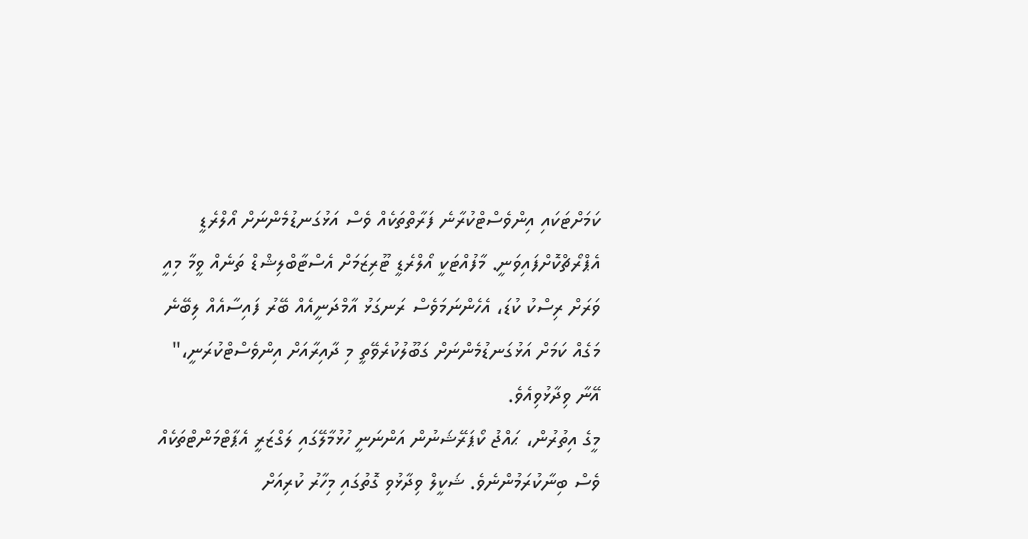ކަމަށްޓަކައި އިންވެސްޓްކުރާނެ ފަރާތްތަކެއް ވެސް އަޅުގަނޑުމެންނަށް އޯލްރެޑީ އެޕްރޯޗްކޮށްފައިވަނީ. މާފުއްޓަކީ އޯލްރެޑީ ޓޫރިޒަމަށް އެސްޓާބްލިޝްޑް ތަނެއް ވީމާ މިއީ ވަރަށް ރިސްކު ކުޑަ، އެހެންނަމަވެސް ރަނގަޅު އާމްދަނީއެއް ބޭރު ފައިސާއެއް ލިބޭނެ މަގެއް ކަމަށް އަޅުގަނޑުމެންނަށް ގަބޫލުކުރެވޭތީ މި ދާއިރާއަށް އިންވެސްޓްކުރަނީ،" އޭނާ ވިދާޅުވިއެވެ.
މީގެ އިތުރުން، ޙައްޖު ކޯޕަރޭޝަނުން އަންނަނީ ހުޅުމާލޭގައި ލަގްޒަރީ އެޕާޓްމަންޓްތަކެއް ވެސް ބިނާކުރަމުންނެވެ. ޝަކީލް ވިދާޅުވި ގޮތުގައި މިހާރު ކުރިއަށް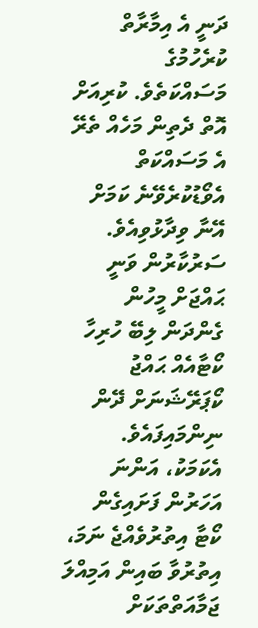ދަނީ އެ އިމާރާތް ކުރެހުމުގެ މަސައްކަތެވެ. ކުރިއަށް އޮތް ދެތިން މަހެއް ތެރޭ އެ މަސައްކަތް އެވޯޑުކުރެވޭނެ ކަމަށް އޭނާ ވިދާޅުވިއެވެ.
ސަރުކާރުން ވަނީ ޙައްޖަށް މީހުން ގެންދަން ލިބޭ ހުރިހާ ކޯޓާއެއް ޙައްޖު ކޯޕަރޭޝަނަށް ދޭން ނިންމައިފައެވެ.
އެކަމަކު، އަންނަ އަހަރުން ފަށައިގެން ކޯޓާ އިތުރުވެއްޖެ ނަމަ، އިތުރުވާ ބައިން އަމިއްލަ ޖަމާއަތްތަކަށް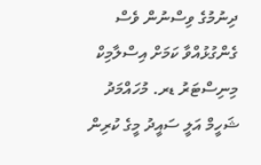ދިނުމުގެ ވިސްނުން ވެސް ގެންގުޅުއްވާ ކަމަށް އިސްލާމިކް މިނިސްޓަރު ޑރ. މުހައްމަދު ޝަހީމް އަލީ ސައީދު މީގެ ކުރިން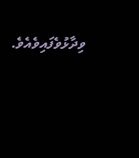ވިދާޅުވެފައިވެއެވެ.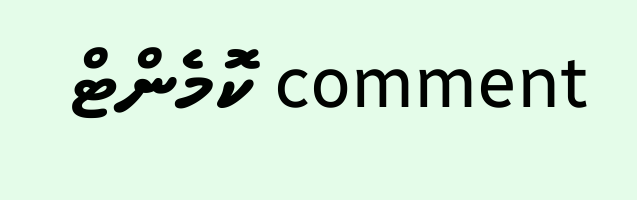comment ކޮމެންޓް